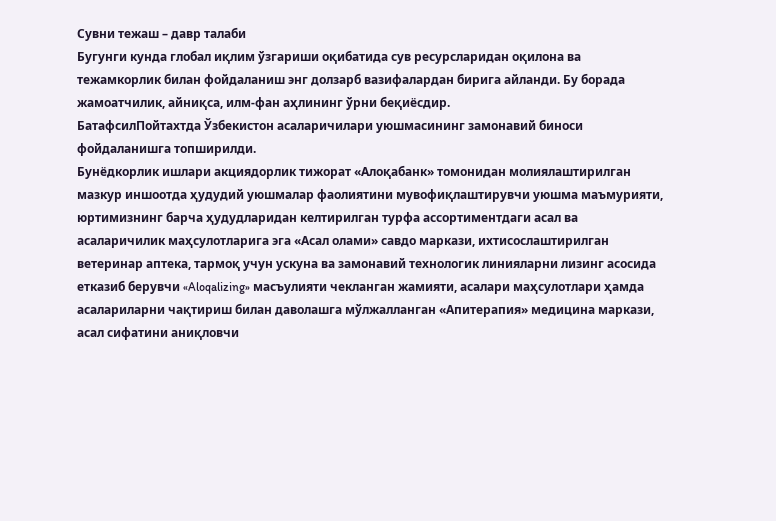Сувни тежаш – давр талаби
Бугунги кунда глобал иқлим ўзгариши оқибатида сув ресурсларидан оқилона ва тежамкорлик билан фойдаланиш энг долзарб вазифалардан бирига айланди. Бу борада жамоатчилик, айниқса, илм-фан аҳлининг ўрни беқиёсдир.
БатафсилПойтахтда Ўзбекистон асаларичилари уюшмасининг замонавий биноси фойдаланишга топширилди.
Бунёдкорлик ишлари акциядорлик тижорат «Алоқабанк» томонидан молиялаштирилган мазкур иншоотда ҳудудий уюшмалар фаолиятини мувофиқлаштирувчи уюшма маъмурияти, юртимизнинг барча ҳудудларидан келтирилган турфа ассортиментдаги асал ва асаларичилик маҳсулотларига эга «Асал олами» савдо маркази, ихтисослаштирилган ветеринар аптека, тармоқ учун ускуна ва замонавий технологик линияларни лизинг асосида етказиб берувчи «Aloqalizing» масъулияти чекланган жамияти, асалари маҳсулотлари ҳамда асалариларни чақтириш билан даволашга мўлжалланган «Апитерапия» медицина маркази, асал сифатини аниқловчи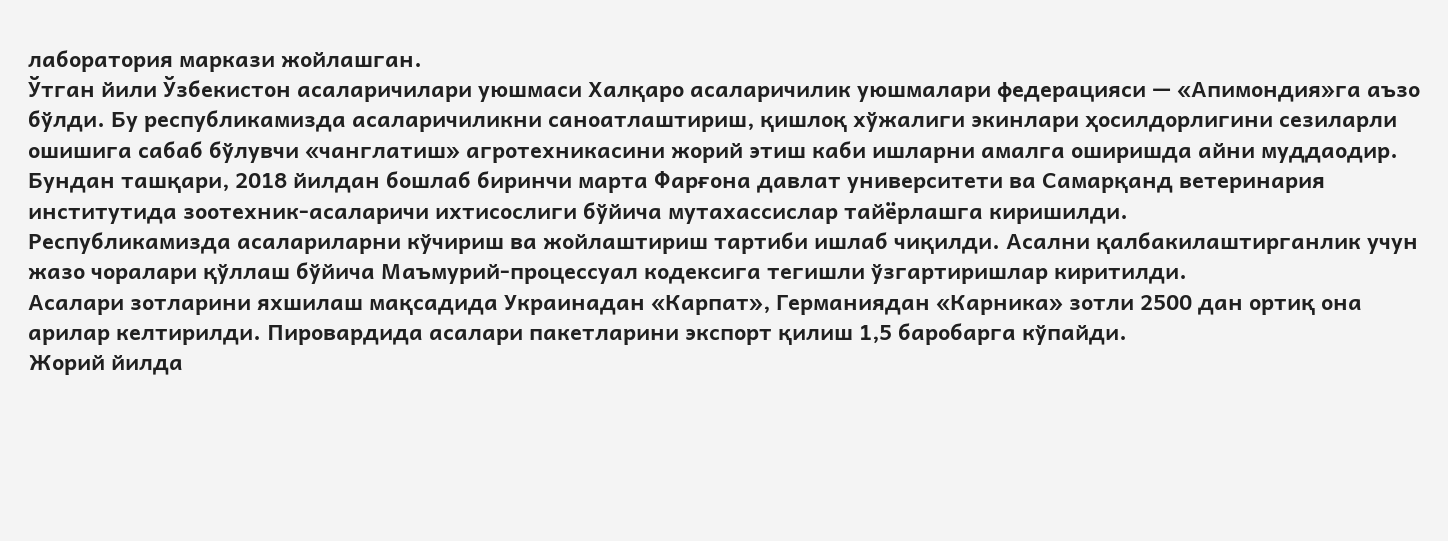лаборатория маркази жойлашган.
Ўтган йили Ўзбекистон асаларичилари уюшмаси Халқаро асаларичилик уюшмалари федерацияси — «Апимондия»га аъзо бўлди. Бу республикамизда асаларичиликни саноатлаштириш, қишлоқ хўжалиги экинлари ҳосилдорлигини сезиларли ошишига сабаб бўлувчи «чанглатиш» агротехникасини жорий этиш каби ишларни амалга оширишда айни муддаодир.
Бундан ташқари, 2018 йилдан бошлаб биринчи марта Фарғона давлат университети ва Самарқанд ветеринария институтида зоотехник-асаларичи ихтисослиги бўйича мутахассислар тайёрлашга киришилди.
Республикамизда асалариларни кўчириш ва жойлаштириш тартиби ишлаб чиқилди. Асални қалбакилаштирганлик учун жазо чоралари қўллаш бўйича Маъмурий-процессуал кодексига тегишли ўзгартиришлар киритилди.
Асалари зотларини яхшилаш мақсадида Украинадан «Карпат», Германиядан «Карника» зотли 2500 дан ортиқ она арилар келтирилди. Пировардида асалари пакетларини экспорт қилиш 1,5 баробарга кўпайди.
Жорий йилда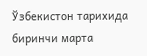Ўзбекистон тарихида биринчи марта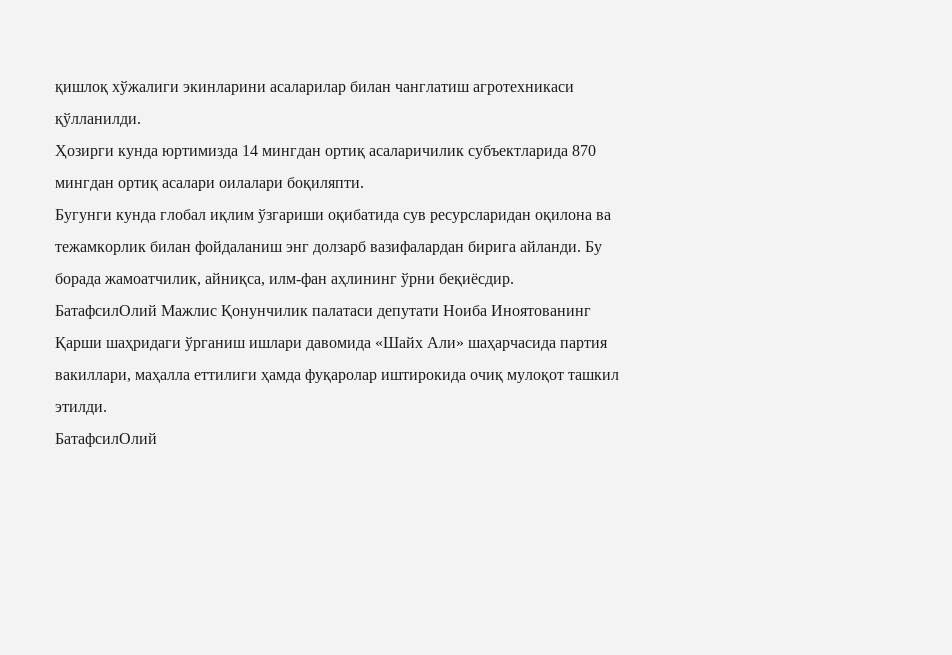қишлоқ хўжалиги экинларини асаларилар билан чанглатиш агротехникаси қўлланилди.
Ҳозирги кунда юртимизда 14 мингдан ортиқ асаларичилик субъектларида 870 мингдан ортиқ асалари оилалари боқиляпти.
Бугунги кунда глобал иқлим ўзгариши оқибатида сув ресурсларидан оқилона ва тежамкорлик билан фойдаланиш энг долзарб вазифалардан бирига айланди. Бу борада жамоатчилик, айниқса, илм-фан аҳлининг ўрни беқиёсдир.
БатафсилОлий Мажлис Қонунчилик палатаси депутати Ноиба Иноятованинг Қарши шаҳридаги ўрганиш ишлари давомида «Шайх Али» шаҳарчасида партия вакиллари, маҳалла еттилиги ҳамда фуқаролар иштирокида очиқ мулоқот ташкил этилди.
БатафсилОлий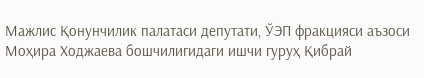Мажлис Қонунчилик палатаси депутати, ЎЭП фракцияси аъзоси Моҳира Ходжаева бошчилигидаги ишчи гуруҳ Қибрай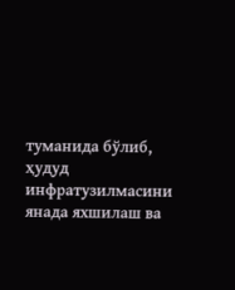туманида бўлиб, ҳудуд инфратузилмасини янада яхшилаш ва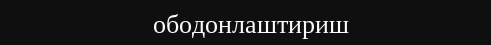ободонлаштириш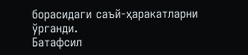борасидаги саъй-ҳаракатларни ўрганди.
Батафсил